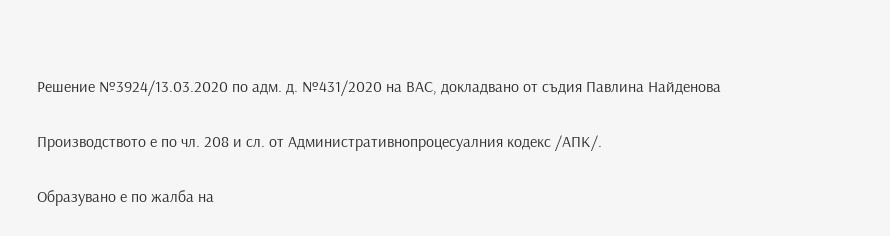Решение №3924/13.03.2020 по адм. д. №431/2020 на ВАС, докладвано от съдия Павлина Найденова

Производството е по чл. 208 и сл. от Административнопроцесуалния кодекс /АПК/.

Образувано е по жалба на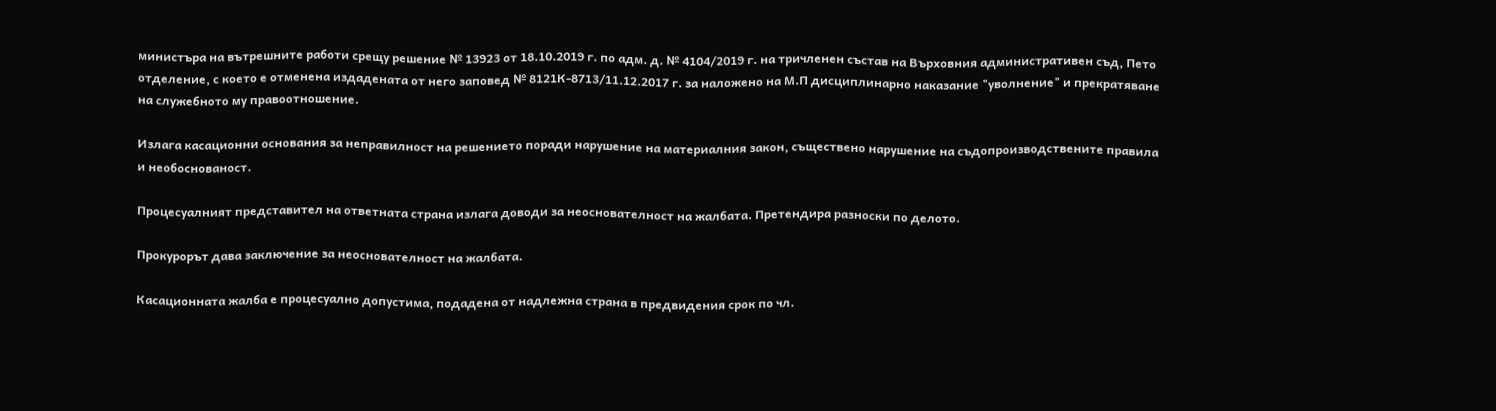министъра на вътрешните работи срещу решение № 13923 от 18.10.2019 г. по адм. д. № 4104/2019 г. на тричленен състав на Върховния административен съд, Пето отделение, с което е отменена издадената от него заповед № 8121К-8713/11.12.2017 г. за наложено на М.П дисциплинарно наказание "уволнение" и прекратяване на служебното му правоотношение.

Излага касационни основания за неправилност на решението поради нарушение на материалния закон, съществено нарушение на съдопроизводствените правила и необоснованост.

Процесуалният представител на ответната страна излага доводи за неоснователност на жалбата. Претендира разноски по делото.

Прокурорът дава заключение за неоснователност на жалбата.

Касационната жалба е процесуално допустима, подадена от надлежна страна в предвидения срок по чл.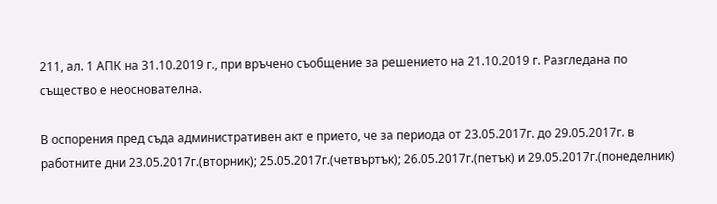211, ал. 1 АПК на 31.10.2019 г., при връчено съобщение за решението на 21.10.2019 г. Разгледана по същество е неоснователна.

В оспорения пред съда административен акт е прието, че за периода от 23.05.2017г. до 29.05.2017г. в работните дни 23.05.2017г.(вторник); 25.05.2017г.(четвъртък); 26.05.2017г.(петък) и 29.05.2017г.(понеделник)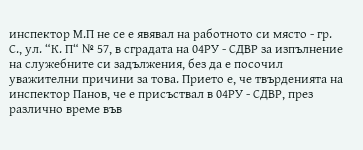инспектор М.П не се е явявал на работното си място - гр. С., ул. “К. П“ № 57, в сградата на 04РУ - СДВР за изпълнение на служебните си задължения, без да е посочил уважителни причини за това. Прието е, че твърденията на инспектор Панов, че е присъствал в 04РУ - СДВР, през различно време във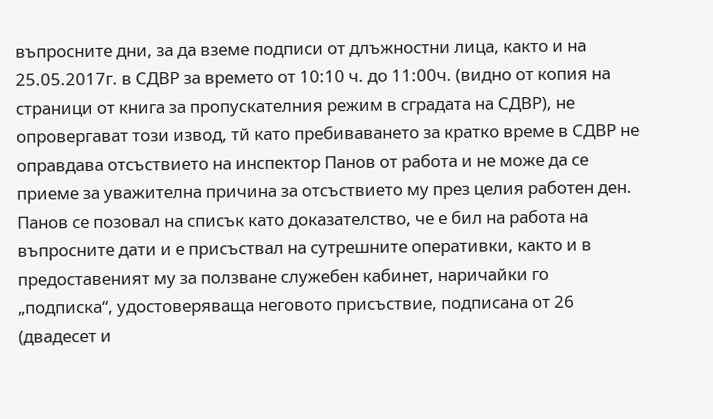въпросните дни, за да вземе подписи от длъжностни лица, както и на 25.05.2017г. в СДВР за времето от 10:10 ч. до 11:00ч. (видно от копия на страници от книга за пропускателния режим в сградата на СДВР), не опровергават този извод, тй като пребиваването за кратко време в СДВР не оправдава отсъствието на инспектор Панов от работа и не може да се приеме за уважителна причина за отсъствието му през целия работен ден. Панов се позовал на списък като доказателство, че е бил на работа на въпросните дати и е присъствал на сутрешните оперативки, както и в предоставеният му за ползване служебен кабинет, наричайки го „подписка“, удостоверяваща неговото присъствие, подписана от 26 (двадесет и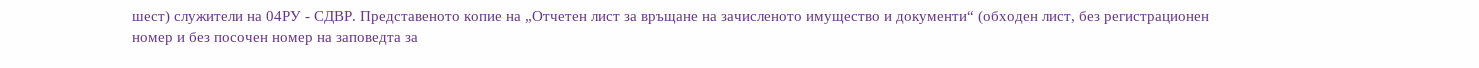шест) служители на 04РУ - СДВР. Представеното копие на „Отчетен лист за връщане на зачисленото имущество и документи“ (обходен лист, без регистрационен номер и без посочен номер на заповедта за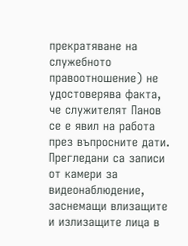прекратяване на служебното правоотношение) не удостоверява факта, че служителят Панов се е явил на работа през въпросните дати. Прегледани са записи от камери за видеонаблюдение, заснемащи влизащите и излизащите лица в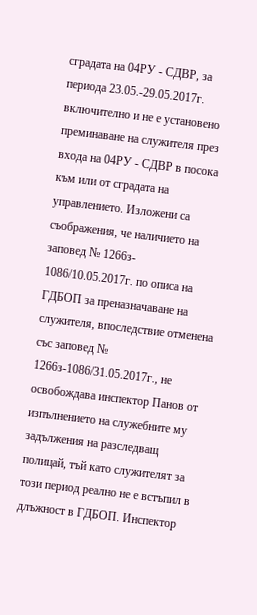сградата на 04РУ - СДВР, за периода 23.05.-29.05.2017г. включително и не е установено преминаване на служителя през входа на 04РУ - СДВР в посока към или от сградата на управлението. Изложени са съображения, че наличието на заповед № 1266з- 1086/10.05.2017г. по описа на ГДБОП за преназначаване на служителя, впоследствие отменена със заповед № 1266з-1086/31.05.2017г., не освобождава инспектор Панов от изпълнението на служебните му задължения на разследващ полицай, тъй като служителят за този период реално не е встъпил в длъжност в ГДБОП. Инспектор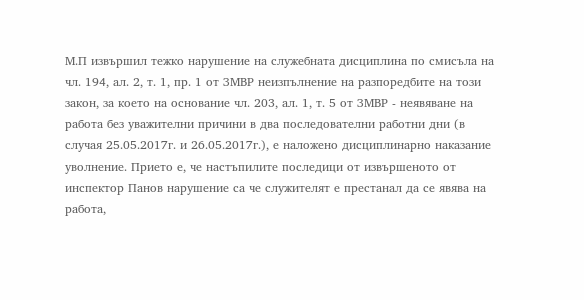М.П извършил тежко нарушение на служебната дисциплина по смисъла на чл. 194, ал. 2, т. 1, пр. 1 от ЗМВР неизпълнение на разпоредбите на този закон, за което на основание чл. 203, ал. 1, т. 5 от ЗМВР - неявяване на работа без уважителни причини в два последователни работни дни (в случая 25.05.2017г. и 26.05.2017г.), е наложено дисциплинарно наказание уволнение. Прието е, че настъпилите последици от извършеното от инспектор Панов нарушение са че служителят е престанал да се явява на работа,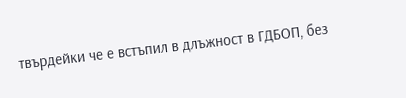твърдейки че е встъпил в длъжност в ГДБОП, без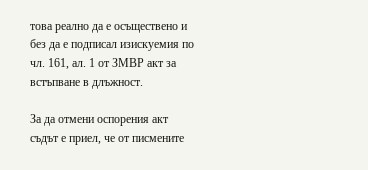това реално да е осъществено и без да е подписал изискуемия по чл. 161, ал. 1 от ЗМВР акт за встъпване в длъжност.

За да отмени оспорения акт съдът е приел, че от писмените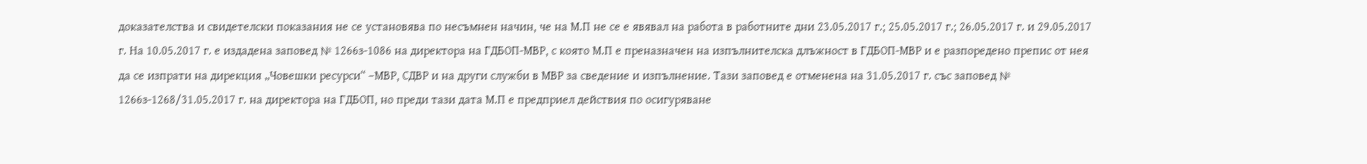доказателства и свидетелски показания не се установява по несъмнен начин, че на М.П не се е явявал на работа в работните дни 23.05.2017 г.; 25.05.2017 г.; 26.05.2017 г. и 29.05.2017 г. На 10.05.2017 г. е издадена заповед № 1266з-1086 на директора на ГДБОП-МВР, с която М.П е преназначен на изпълнителска длъжност в ГДБОП-МВР и е разпоредено препис от нея да се изпрати на дирекция „Човешки ресурси“ –МВР, СДВР и на други служби в МВР за сведение и изпълнение. Тази заповед е отменена на 31.05.2017 г. със заповед № 1266з-1268/31.05.2017 г. на директора на ГДБОП, но преди тази дата М.П е предприел действия по осигуряване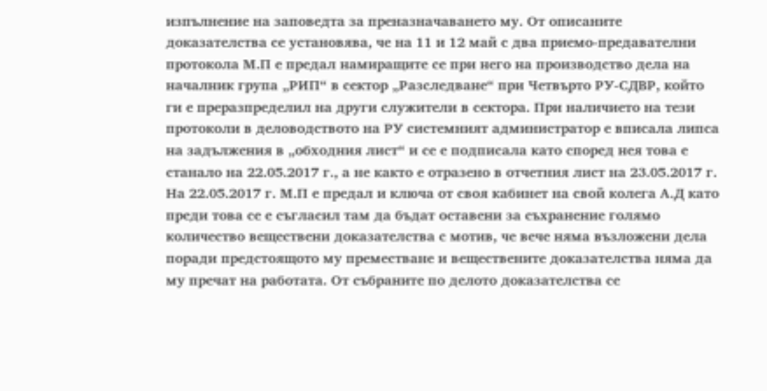изпълнение на заповедта за преназначаването му. От описаните доказателства се установява, че на 11 и 12 май с два приемо-предавателни протокола М.П е предал намиращите се при него на производство дела на началник група „РИП“ в сектор „Разследване“ при Четвърто РУ-СДВР, който ги е преразпределил на други служители в сектора. При наличието на тези протоколи в деловодството на РУ системният администратор е вписала липса на задължения в „обходния лист“ и се е подписала като според нея това е станало на 22.05.2017 г., а не както е отразено в отчетния лист на 23.05.2017 г. На 22.05.2017 г. М.П е предал и ключа от своя кабинет на свой колега А.Д като преди това се е съгласил там да бъдат оставени за съхранение голямо количество веществени доказателства с мотив, че вече няма възложени дела поради предстоящото му преместване и веществените доказателства няма да му пречат на работата. От събраните по делото доказателства се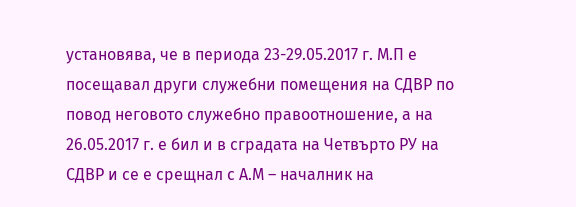установява, че в периода 23-29.05.2017 г. М.П е посещавал други служебни помещения на СДВР по повод неговото служебно правоотношение, а на 26.05.2017 г. е бил и в сградата на Четвърто РУ на СДВР и се е срещнал с А.М – началник на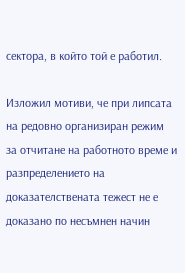сектора, в който той е работил.

Изложил мотиви, че при липсата на редовно организиран режим за отчитане на работното време и разпределението на доказателствената тежест не е доказано по несъмнен начин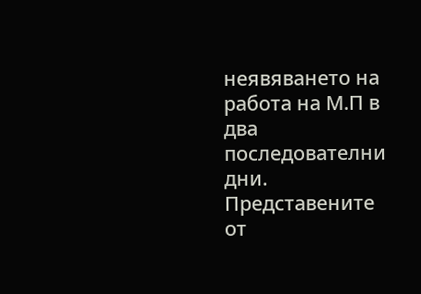неявяването на работа на М.П в два последователни дни. Представените от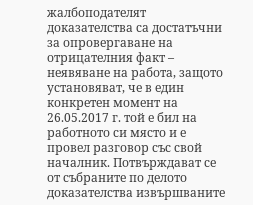жалбоподателят доказателства са достатъчни за опровергаване на отрицателния факт – неявяване на работа, защото установяват, че в един конкретен момент на 26.05.2017 г. той е бил на работното си място и е провел разговор със свой началник. Потвърждават се от събраните по делото доказателства извършваните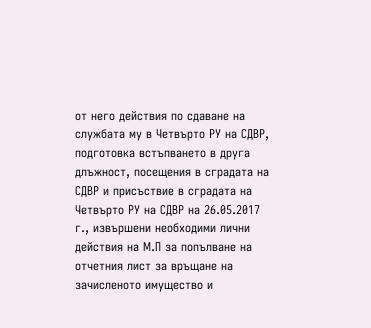от него действия по сдаване на службата му в Четвърто РУ на СДВР, подготовка встъпването в друга длъжност, посещения в сградата на СДВР и присъствие в сградата на Четвърто РУ на СДВР на 26.05.2017 г., извършени необходими лични действия на М.П за попълване на отчетния лист за връщане на зачисленото имущество и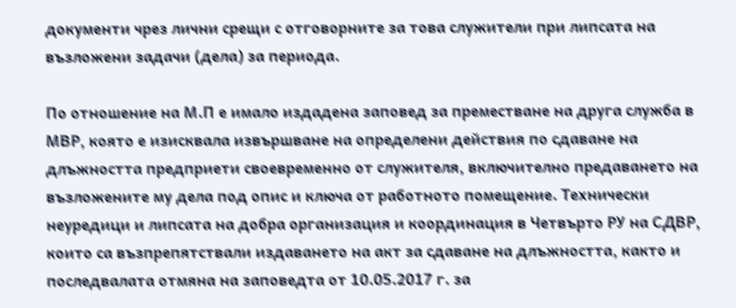документи чрез лични срещи с отговорните за това служители при липсата на възложени задачи (дела) за периода.

По отношение на М.П е имало издадена заповед за преместване на друга служба в МВР, която е изисквала извършване на определени действия по сдаване на длъжността предприети своевременно от служителя, включително предаването на възложените му дела под опис и ключа от работното помещение. Технически неуредици и липсата на добра организация и координация в Четвърто РУ на СДВР, които са възпрепятствали издаването на акт за сдаване на длъжността, както и последвалата отмяна на заповедта от 10.05.2017 г. за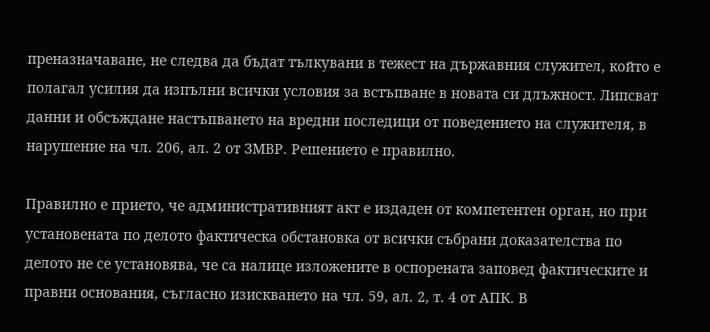преназначаване, не следва да бъдат тълкувани в тежест на държавния служител, който е полагал усилия да изпълни всички условия за встъпване в новата си длъжност. Липсват данни и обсъждане настъпването на вредни последици от поведението на служителя, в нарушение на чл. 206, ал. 2 от ЗМВР. Решението е правилно.

Правилно е прието, че административният акт е издаден от компетентен орган, но при установената по делото фактическа обстановка от всички събрани доказателства по делото не се установява, че са налице изложените в оспорената заповед фактическите и правни основания, съгласно изискването на чл. 59, ал. 2, т. 4 от АПК. В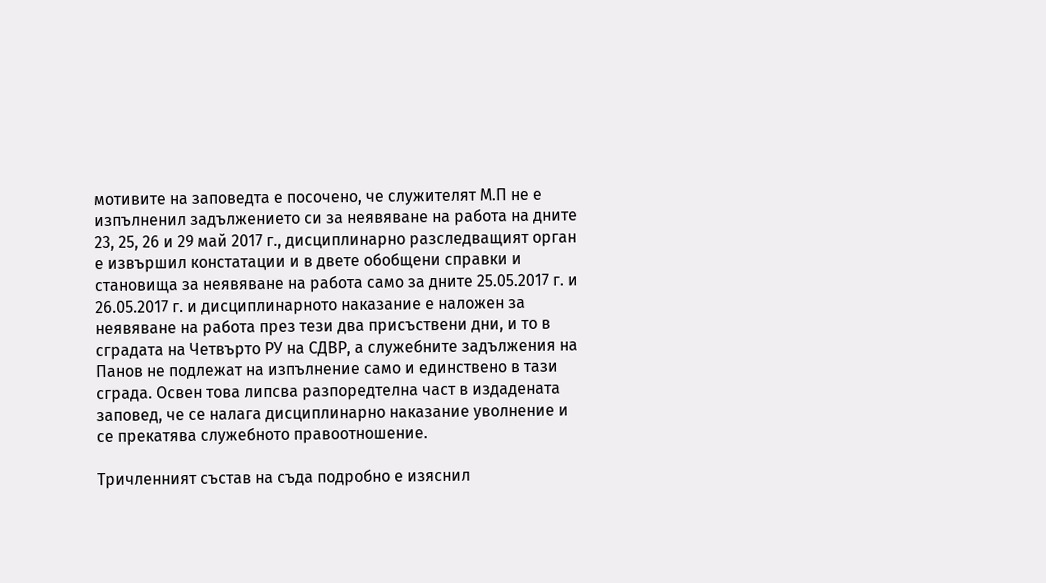мотивите на заповедта е посочено, че служителят М.П не е изпълненил задължението си за неявяване на работа на дните 23, 25, 26 и 29 май 2017 г., дисциплинарно разследващият орган е извършил констатации и в двете обобщени справки и становища за неявяване на работа само за дните 25.05.2017 г. и 26.05.2017 г. и дисциплинарното наказание е наложен за неявяване на работа през тези два присъствени дни, и то в сградата на Четвърто РУ на СДВР, а служебните задължения на Панов не подлежат на изпълнение само и единствено в тази сграда. Освен това липсва разпоредтелна част в издадената заповед, че се налага дисциплинарно наказание уволнение и се прекатява служебното правоотношение.

Тричленният състав на съда подробно е изяснил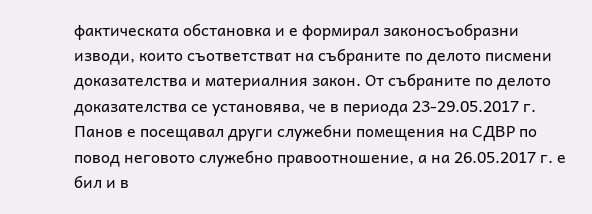фактическата обстановка и е формирал законосъобразни изводи, които съответстват на събраните по делото писмени доказателства и материалния закон. От събраните по делото доказателства се установява, че в периода 23-29.05.2017 г. Панов е посещавал други служебни помещения на СДВР по повод неговото служебно правоотношение, а на 26.05.2017 г. е бил и в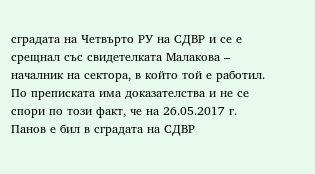сградата на Четвърто РУ на СДВР и се е срещнал със свидетелката Малакова – началник на сектора, в който той е работил. По преписката има доказателства и не се спори по този факт, че на 26.05.2017 г. Панов е бил в сградата на СДВР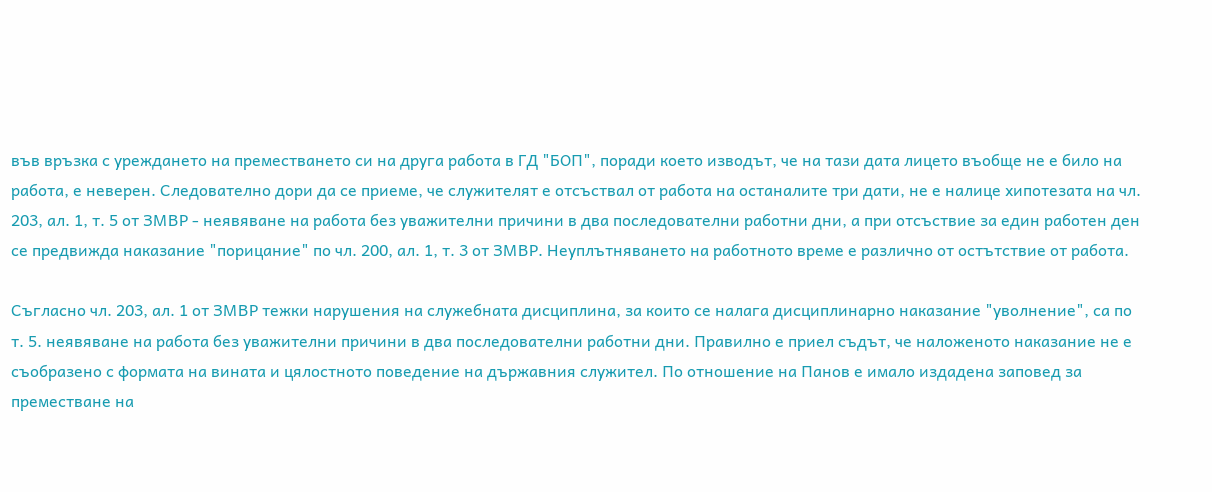във връзка с уреждането на преместването си на друга работа в ГД "БОП", поради което изводът, че на тази дата лицето въобще не е било на работа, е неверен. Следователно дори да се приеме, че служителят е отсъствал от работа на останалите три дати, не е налице хипотезата на чл. 203, ал. 1, т. 5 от ЗМВР - неявяване на работа без уважителни причини в два последователни работни дни, а при отсъствие за един работен ден се предвижда наказание "порицание" по чл. 200, ал. 1, т. 3 от ЗМВР. Неуплътняването на работното време е различно от остътствие от работа.

Съгласно чл. 203, ал. 1 от ЗМВР тежки нарушения на служебната дисциплина, за които се налага дисциплинарно наказание "уволнение", са по т. 5. неявяване на работа без уважителни причини в два последователни работни дни. Правилно е приел съдът, че наложеното наказание не е съобразено с формата на вината и цялостното поведение на държавния служител. По отношение на Панов е имало издадена заповед за преместване на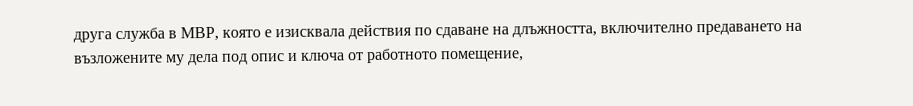друга служба в МВР, която е изисквала действия по сдаване на длъжността, включително предаването на възложените му дела под опис и ключа от работното помещение,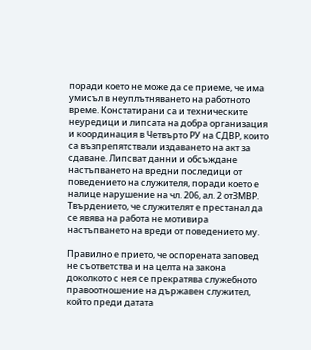поради което не може да се приеме, че има умисъл в неуплътняването на работното време. Констатирани са и техническите неуредици и липсата на добра организация и координация в Четвърто РУ на СДВР, които са възпрепятствали издаването на акт за сдаване. Липсват данни и обсъждане настъпването на вредни последици от поведението на служителя, поради което е налице нарушение на чл. 206, ал. 2 отЗМВР. Твърдението, че служителят е престанал да се явява на работа не мотивира настъпването на вреди от поведението му.

Правилно е прието, че оспорената заповед не съответства и на целта на закона доколкото с нея се прекратява служебното правоотношение на държавен служител, който преди датата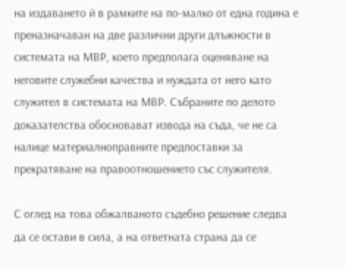на издаването й в рамките на по-малко от една година е преназначаван на две различни други длъжности в системата на МВР, което предполага оценяване на неговите служебни качества и нуждата от него като служител в системата на МВР. Събраните по делото доказателства обосновават извода на съда, че не са налице материалноправните предпоставки за прекратяване на правоотношението със служителя.

С оглед на това обжалваното съдебно решение следва да се остави в сила, а на ответната страна да се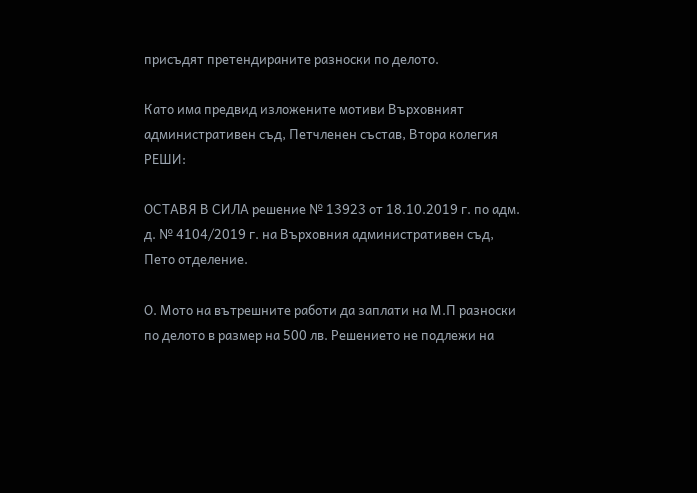присъдят претендираните разноски по делото.

Като има предвид изложените мотиви Върховният административен съд, Петчленен състав, Втора колегия РЕШИ:

ОСТАВЯ В СИЛА решение № 13923 от 18.10.2019 г. по адм. д. № 4104/2019 г. на Върховния административен съд, Пето отделение.

О. Мото на вътрешните работи да заплати на М.П разноски по делото в размер на 500 лв. Решението не подлежи на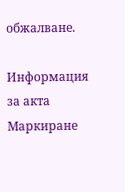обжалване.

Информация за акта
Маркиране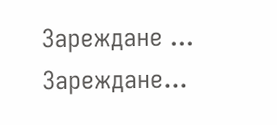Зареждане ...
Зареждане...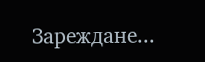Зареждане...